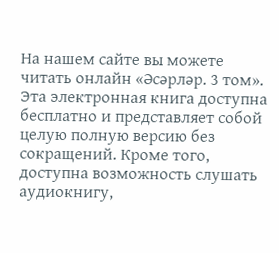На нашем сайте вы можете читать онлайн «Әсәрләр. 3 том». Эта электронная книга доступна бесплатно и представляет собой целую полную версию без сокращений. Кроме того, доступна возможность слушать аудиокнигу,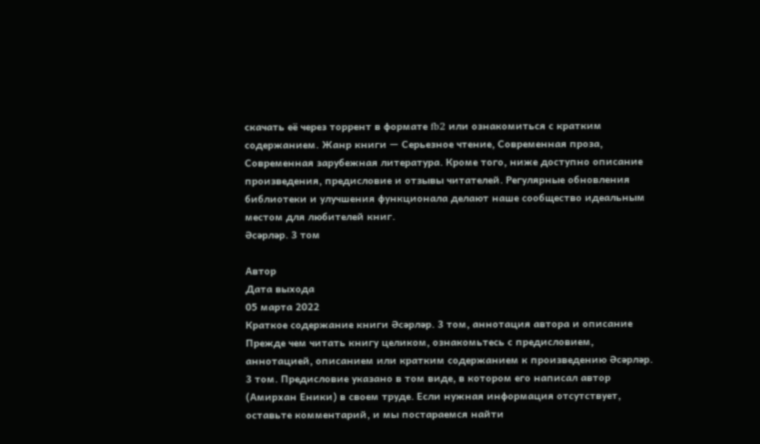скачать её через торрент в формате fb2 или ознакомиться с кратким содержанием. Жанр книги — Серьезное чтение, Современная проза, Современная зарубежная литература. Кроме того, ниже доступно описание произведения, предисловие и отзывы читателей. Регулярные обновления библиотеки и улучшения функционала делают наше сообщество идеальным местом для любителей книг.
Әсәрләр. 3 том

Автор
Дата выхода
05 марта 2022
Краткое содержание книги Әсәрләр. 3 том, аннотация автора и описание
Прежде чем читать книгу целиком, ознакомьтесь с предисловием, аннотацией, описанием или кратким содержанием к произведению Әсәрләр. 3 том. Предисловие указано в том виде, в котором его написал автор (Амирхан Еники) в своем труде. Если нужная информация отсутствует, оставьте комментарий, и мы постараемся найти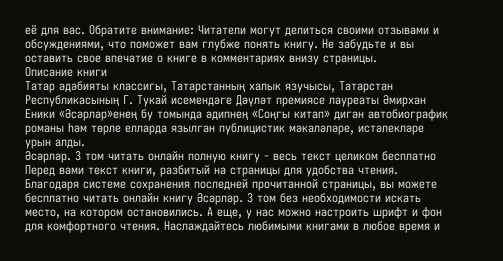её для вас. Обратите внимание: Читатели могут делиться своими отзывами и обсуждениями, что поможет вам глубже понять книгу. Не забудьте и вы оставить свое впечатие о книге в комментариях внизу страницы.
Описание книги
Татар әдәбияты классигы, Татарстанның халык язучысы, Татарстан Республикасының Г. Тукай исемендәге Дәүләт премиясе лауреаты Әмирхан Еники «Әсәрләр»енең бу томында әдипнең «Соңгы китап» дигән автобиографик романы һәм төрле елларда язылган публицистик мәкаләләре, истәлекләре урын алды.
Әсәрләр. 3 том читать онлайн полную книгу - весь текст целиком бесплатно
Перед вами текст книги, разбитый на страницы для удобства чтения. Благодаря системе сохранения последней прочитанной страницы, вы можете бесплатно читать онлайн книгу Әсәрләр. 3 том без необходимости искать место, на котором остановились. А еще, у нас можно настроить шрифт и фон для комфортного чтения. Наслаждайтесь любимыми книгами в любое время и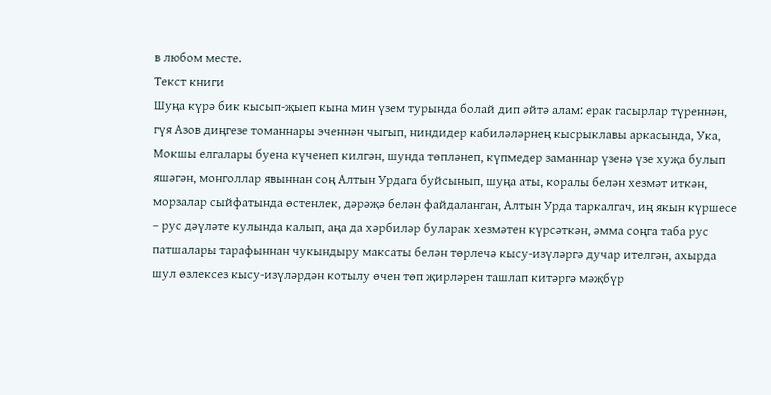в любом месте.
Текст книги
Шуңа күрә бик кысып-җыеп кына мин үзем турында болай дип әйтә алам: ерак гасырлар түреннән, гүя Азов диңгезе томаннары эченнән чыгып, ниндидер кабиләләрнең кысрыклавы аркасында, Ука, Мокшы елгалары буена күченеп килгән, шунда төпләнеп, күпмедер заманнар үзенә үзе хуҗа булып яшәгән, монголлар явыннан соң Алтын Урдага буйсынып, шуңа аты, коралы белән хезмәт иткән, морзалар сыйфатында өстенлек, дәрәҗә белән файдаланган, Алтын Урда таркалгач, иң якын күршесе – рус дәүләте кулында калып, аңа да хәрбиләр буларак хезмәтен күрсәткән, әмма соңга таба рус патшалары тарафыннан чукындыру максаты белән төрлечә кысу-изүләргә дучар ителгән, ахырда шул өзлексез кысу-изүләрдән котылу өчен төп җирләрен ташлап китәргә мәҗбүр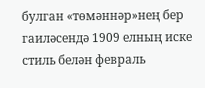булган «төмәннәр»нең бер гаиләсендә 1909 елның иске стиль белән февраль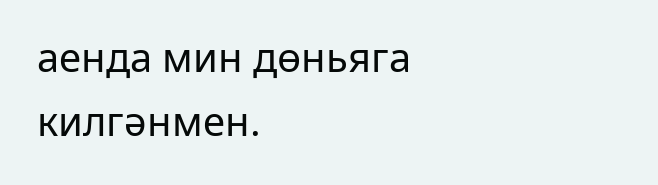аенда мин дөньяга килгәнмен.